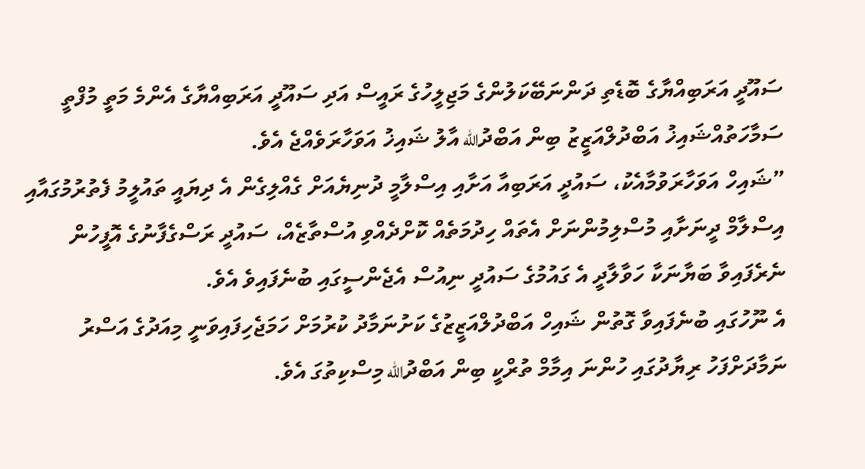ސައޫދީ އަރަބިއްޔާގެ ބޮޑެތި ދަންނަބޭކަލުންގެ މަޖިލީހުގެ ރައީސް އަދި ސައޫދީ އަރަބިއްޔާގެ އެންމެ މަތީ މުފްތީ ސަމާހަތުއްޝައިޚު އަބްދުލްއަޒީޒު ބިން އަބްދުالله އާލު ޝައިޚު އަވަހާރަވެއްޖެ އެވެ.
”ޝައިހް އަވަހާރަވުމާއެކު، ސައުދީ އަރަބިއާ އަށާއި އިސްލާމީ ދުނިޔެއަށް ގެއްލިގެން އެ ދިޔައީ ތައުލީމު ފެތުރުމުގައާއި އިސްލާމް ދީނަށާއި މުސްލިމުންނަށް އެތައް ހިދުމަތެއް ކޮށްދެއްވި އުސްތާޒެއް، ސައުދީ ރަސްގެފާނުގެ އޮފީހުން ނެރެފައިވާ ބަޔާނަކާ ހަވާލާދީ އެ ގައުމުގެ ސައުދީ ނިއުސް އެޖެންސީގައި ބުނެފައިވެ އެވެ.
އެ ނޫހުގައި ބުނެފައިވާ ގޮތުން ޝައިހް އަބްދުލްއަޒީޒުގެ ކަށުނަމާދު ކުރުމަށް ހަމަޖެހިފައިވަނީ މިއަދުގެ އަސްރު ނަމާދަށްފަހު ރިޔާދުގައި ހުންނަ އިމާމް ތުރްކީ ބިން އަބްދުالله މިސްކިތުގަ އެވެ.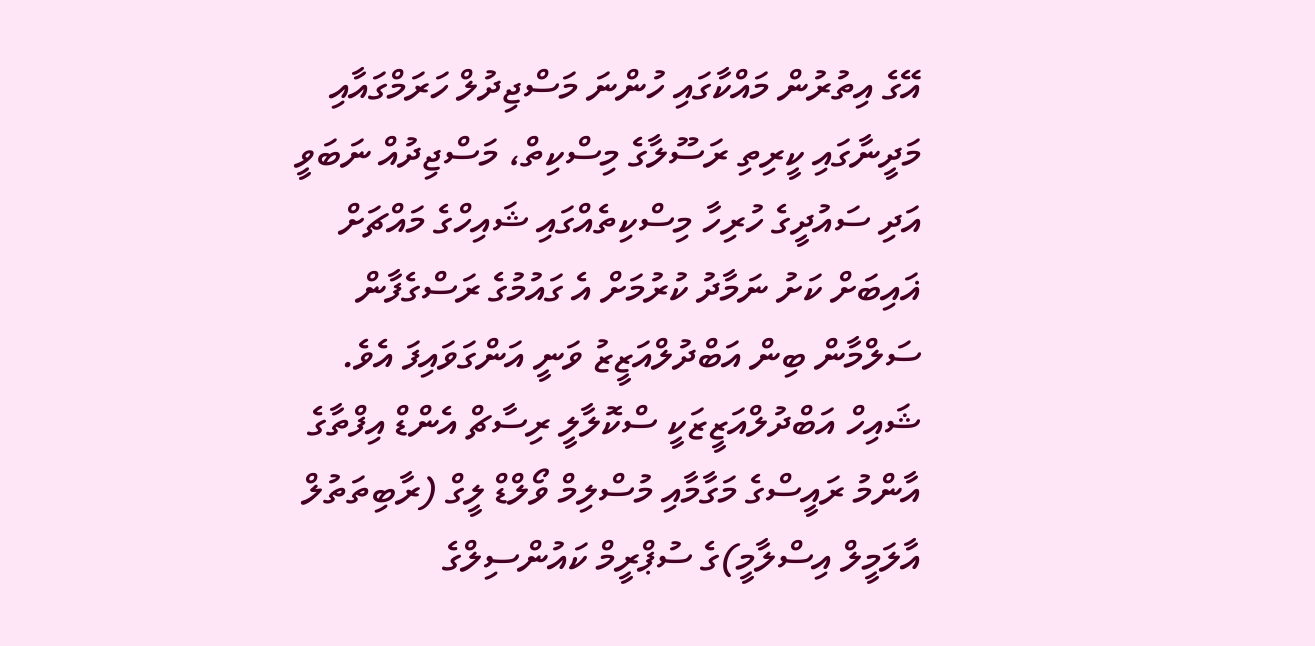އޭގެ އިތުރުން މައްކާގައި ހުންނަ މަސްޖިދުލް ހަރަމްގައާއި މަދީނާގައި ކީރިތި ރަސޫލާގެ މިސްކިތް، މަސްޖިދުއް ނަބަވީ އަދި ސައުދީގެ ހުރިހާ މިސްކިތެއްގައި ޝައިހްގެ މައްޗަށް ޣައިބަށް ކަށު ނަމާދު ކުރުމަށް އެ ގައުމުގެ ރަސްގެފާން ސަލްމާން ބިން އަބްދުލްއަޒީޒު ވަނީ އަންގަވައިފަ އެވެ.
ޝައިހް އަބްދުލްއަޒީޒަކީ ސްކޮލާލީ ރިސާޗް އެންޑް އިފްތާގެ އާންމު ރައީސްގެ މަގާމާއި މުސްލިމް ވޯލްޑް ލީގް (ރާބިތަތުލް އާލަމީލް އިސްލާމީ)ގެ ސުޕްރީމް ކައުންސިލްގެ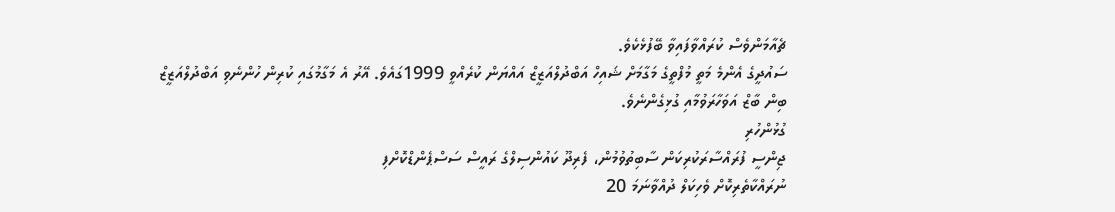ޗެއާމަންވެސް ކުރައްވާފައިވާ ބޭފުޅެކެވެ.
ސައުދީގެ އެންމެ މަތީ މުފްތީގެ މަގާމަށް ޝައިހް އަބްދުލްއަޒީޒް އައްޔަން ކުރެއްވީ 1999ގައެވެ. އޭރު އެ މަގާމުގައި ކުރިން ހުންނެވި އަބްދުލްއަޒީޒް ބިން ބާޒް އަވަހާރަވުމާއި ގުޅިގެންނެވެ.
ގުޅުންހުރި
ޖިންސީ ފުރައްސާރަކުރިކަން ސާބިތުވުމުން، ފެރިދޫ ކައުންސިލްގެ ރައީސް ސަސްޕެންޑްކޮށްފި
ނުރައްކާތެރިކޮށް ވެހިކަލް ދުއްވާނަމަ 20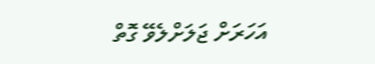އަހަރަށް ޖަލަށްލެވޭ ގޮތް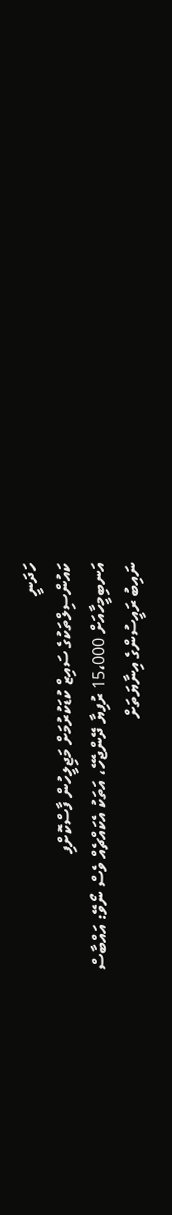ހަދަނީ
ކައުންސިލްތަކުގެ ސައިޒް ކުޑަކުރުމަށް މަޖިލީހުން ފާސްކޮށްފި
އަނބިމީހާއަށް 15،000 ރުފިޔާ ދޭންޖެހޭ، އަތަކު އެކައްޗެއް ވެސް ނޯވޭ: އައްބާސް
ނައިބު ރައީސުންގެ އިނާޔަތަށް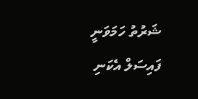ޝަރުތު ހަމަވަނީ ފައިސަލް އެކަނި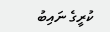ކުރީގެ ނައިބު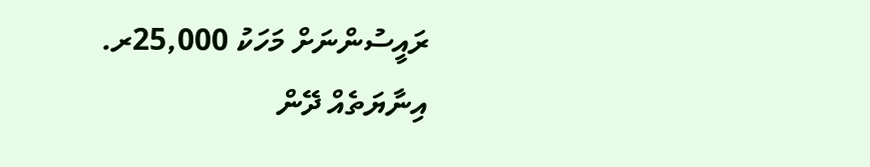ރައީސުންނަށް މަހަކު 25,000ރ. އިނާޔަތެއް ދޭން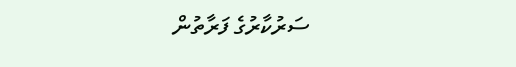ސަރުކާރުގެ ފަރާތުން